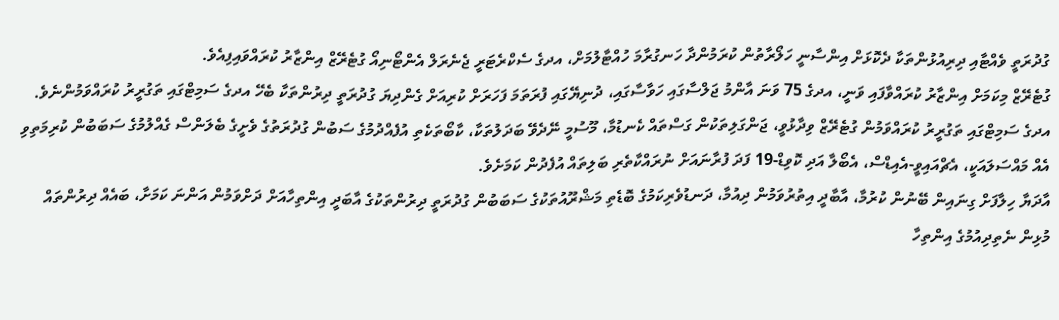ގުދުރަތީ ވެއްޓާއި ދިރިއުޅުންތަކާ ދެކޮޅަށް އިންސާނީ ހަލޯރާތުން ކުރަމުންދާ ހަނގުރާމަ ހުއްޓާލުމަށް، އދގެ ސެކްރެޓަރީ ޖެނެރަލް އެންޓޯނިއޯ ގުޓެރޭޒް އިންޒާރު ކުރައްވައިފިއެވެ.
ގުޓެރޭޒް މިކަމަށް އިންޒާރު ކުރައްވާފައި ވަނީ، އދގެ 75 ވަނަ އާންމު ޖަލްސާގައި ހަވާސާގައި، ދުނިޔޭގައި ފުރަތަމަ ފަހަރަށް ކުރިއަށް ގެންދިޔަ ގުދުރަތީ ދިރުންތަކާ ބެހޭ އދގެ ސަމިޓްގައި ތަގުރީރު ކުރައްވަމުންނެވެ.
އދގެ ސަމިޓްގައި ތަގުރީރު ކުރައްވަމުން ގުޓެރޭޒް ވިދާޅުވީ، ޖަންގަލިތަކުން ގަސްތައް ކެނޑުމާ، މޫސުމީ ނޭދެވޭ ބަދަލުތަކާ، ކާބޯތަކެތި އުފެއްދުމުގެ ސަބުން ގުދުރަތުގެ ވެށީގެ ބެލަންސް ގެއްލުމުގެ ސަބަބުން ކުރިމަތިވި އެއް މައްސަލައަކީ، އެޗްއައިވީ-އެއިޑްސް، އެބޯލާ އަދި ކޮވިޑް-19 ފަދަ ފުރާނައަށް ނުރައްކާތެރި ބަލިތައް އުފެދުން ކަމަށެވެ.
އާދަޔާ ހިލާފަށް ގިނައިން ބޭނުން ކުރުމާ، އާބާދީ އިތުރުވަމުން ދިއުމާ، ދަނޑުވެރިކަމުގެ ބޮޑެތި މަޝްރޫއުތަކުގެ ސަބަބުން ގުދުރަތީ ދިރުންތަކުގެ އާބަދީ އިންތިހާއަށް ދަށްވަމުން އަންނަ ކަމަށާ، ބައެއް ދިރުންތައް މުޅިން ނެތިދިއުމުގެ އިންތިހާ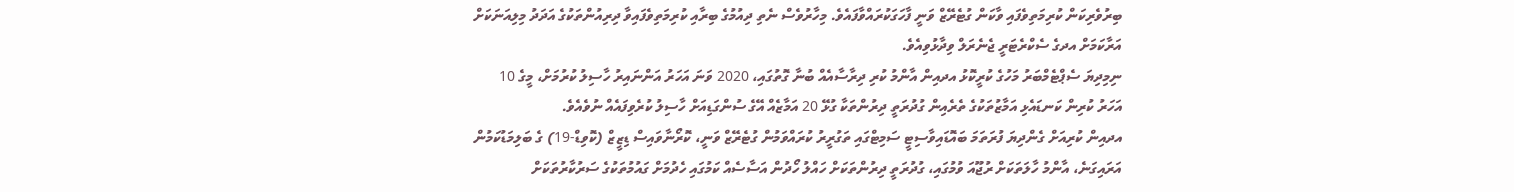ބިރުވެރިކަން ކުރިމަތިވެފައި ވާކަން ގުޓެރޭޒް ވަނީ ފާހަގަކުރައްވާފައެވެ. މިހާރުވެސް ނެތި ދިއުމުގެ ބިރާއި ކުރިމަތިވެފައިވާ ދިރިއުންތަކުގެ އަދަދު މިލިއަނަކަށް އަރާކަމަށް އދގެ ސެކްރެޓަރީ ޖެނެރަލް ވިދާޅުވިއެވެ.
ނިމިދިޔަ ސެޕްޓެމްބަރު މަހުގެ ކުރީކޮޅު އދއިން އާންމު ކުރި ދިރާސާއެއް ބުނާ ގޮތުގައި، 2020 ވަނަ އަހަރު އަންނައިރު ހާސިލު ކުރުމަށް، މީގެ 10 އަހަރު ކުރިން ކަނޑައެޅި އަމާޒުތަކުގެ ތެރެއިން ގުދުރަތީ ދިރުންތަކާ ގުޅޭ 20 އަމާޒެއް އޭގެ ސުންގަޑިއަށް ހާސިލު ކުރެވިފައެއް ނުވެއެވެ.
އދއިން ކުރިއަށް ގެންދިޔަ ފުރަތަމަ ބައޮޑައިވާސިޓީ ސަމިޓްގައި ތަގުރީރު ކުރައްވަމުން ގުޓެރޭޒް ވަނީ، ކޮރޯނާވައިސް ޑިޒީޒް (ކޮވިޑް-19) ގެ ބަލިމަޑުކަމުން އަރައިގަނެ، އާންމު ހާލަތަކަށް ރުޖޫއަ ވުމުގައި، ގުދުރަތީ ދިރުންތަކަށް ހައްލު ހޯދުން އަސާސެއް ކަމުގައި ހެދުމަށް ގައުމުތަކުގެ ސަރުކާރުތަކަށް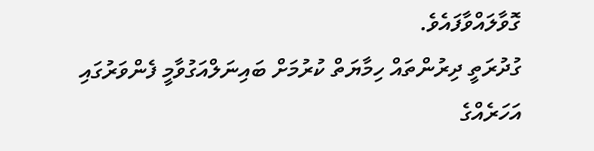ގޮވާލައްވާފައެވެ.
ގުދުރަތީ ދިރުންތައް ހިމާޔަތް ކުރުމަށް ބައިނަލްއަގުވާމީ ފެންވަރުގައި އަހަރެއްގެ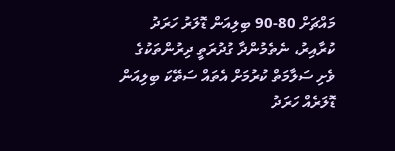މައްޗަށް 80-90 ބިލިއަން ޑޮލަރު ހަރަދު ކުރާއިރު، ނެތެމުންދާ ގުދުރަތީ ދިރުންތަކުގެ ވެށި ސަލާމަތް ކުރުމަށް އެތައް ސަތޭކަ ބިލިއަން ޑޮލަރެއް ހަރަދު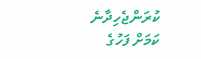ކުރަންޖެހިދާނެ ކަމަށް ފަހުގެ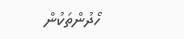ހޯދުންތަކުން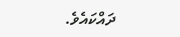ދައްކައެވެ.